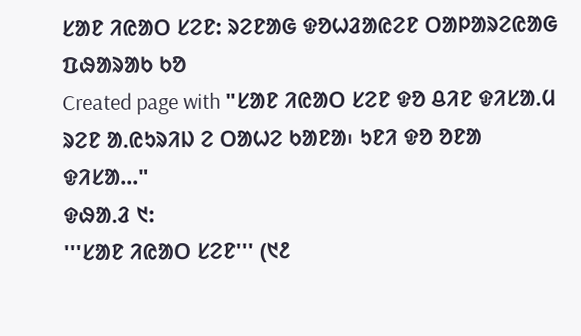ᱥᱟᱱ ᱤᱭᱟᱛ ᱥᱮᱱ: ᱨᱮᱱᱟᱜ ᱫᱚᱦᱲᱟᱭᱮᱱ ᱛᱟᱞᱟᱨᱮᱭᱟᱜ ᱯᱷᱟᱨᱟᱠ ᱠᱚ
Created page with "ᱥᱟᱱ ᱤᱭᱟᱛ ᱥᱮᱱ ᱫᱚ ᱪᱤᱱ ᱫᱤᱥᱟᱹᱢ ᱨᱮᱱ ᱟᱹᱭᱩᱨᱤᱡ ᱮ ᱛᱟᱦᱮ ᱠᱟᱱᱟ᱾ ᱩᱱᱤ ᱫᱚ ᱚᱱᱟ ᱫᱤᱥᱟ..."
ᱫᱷᱟᱹᱲ ᱑:
'''ᱥᱟᱱ ᱤᱭᱟᱛ ᱥᱮᱱ''' (᱑᱒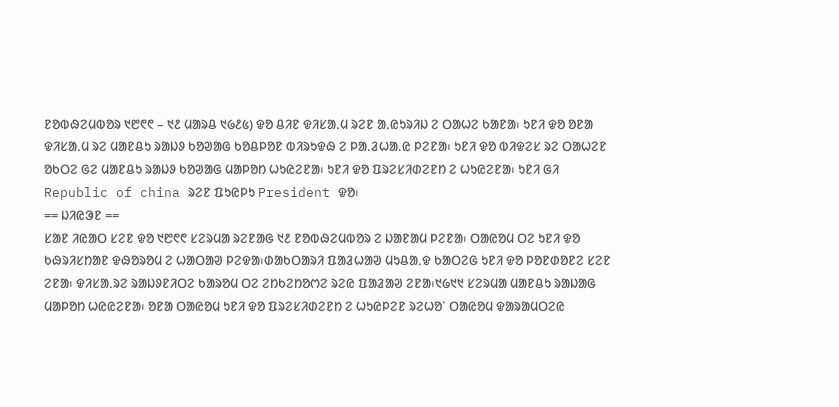ᱱᱚᱵᱷᱮᱢᱵᱚᱨ ᱑᱘᱖᱖ – ᱑᱒ ᱢᱟᱨᱪ ᱑᱙᱒᱕) ᱫᱚ ᱪᱤᱱ ᱫᱤᱥᱟᱹᱢ ᱨᱮᱱ ᱟᱹᱭᱩᱨᱤᱡ ᱮ ᱛᱟᱦᱮ ᱠᱟᱱᱟ᱾ ᱩᱱᱤ ᱫᱚ ᱚᱱᱟ ᱫᱤᱥᱟᱹᱢ ᱨᱮ ᱢᱟᱱᱪᱩ ᱨᱟᱡᱽ ᱠᱚᱣᱟᱜ ᱠᱚᱪᱞᱚᱱ ᱵᱤᱨᱩᱫᱷ ᱮ ᱞᱟᱹᱲᱦᱟᱹᱭ ᱞᱮᱱᱟ᱾ ᱩᱱᱤ ᱫᱚ ᱵᱤᱫᱮᱥ ᱨᱮ ᱛᱟᱦᱮᱱ ᱚᱠᱛᱮ ᱜᱮ ᱢᱟᱱᱪᱩ ᱨᱟᱡᱽ ᱠᱚᱣᱟᱜ ᱢᱟᱞᱚᱴ ᱦᱩᱭᱮᱱᱟ᱾ ᱩᱱᱤ ᱫᱚ ᱯᱨᱮᱥᱤᱰᱮᱱᱴ ᱮ ᱦᱩᱭᱮᱱᱟ᱾ ᱩᱱᱤ ᱜᱤ Republic of china ᱨᱮᱱ ᱯᱩᱭᱞᱩ President ᱫᱚ᱾
== ᱡᱤᱭᱳᱱ ==
ᱥᱟᱱ ᱤᱭᱟᱛ ᱥᱮᱱ ᱫᱚ ᱑᱘᱖᱖ ᱥᱮᱨᱢᱟ ᱨᱮᱱᱟᱜ ᱑᱒ ᱱᱚᱵᱷᱮᱢᱵᱚᱨ ᱮ ᱡᱟᱱᱟᱢ ᱞᱮᱱᱟ᱾ ᱛᱟᱭᱚᱢ ᱛᱮ ᱩᱱᱤ ᱫᱚ ᱠᱷᱨᱤᱥᱴᱟᱱ ᱫᱷᱚᱨᱚᱢ ᱮ ᱦᱟᱛᱟᱣ ᱞᱮᱫᱟ᱾ᱰᱟᱠᱛᱟᱨᱤ ᱯᱟᱲᱦᱟᱣ ᱢᱩᱪᱟᱹᱫ ᱠᱟᱛᱮᱜ ᱩᱱᱤ ᱫᱚ ᱞᱚᱱᱰᱚᱱᱮ ᱥᱮᱱ ᱮᱱᱟ᱾ ᱫᱤᱥᱟᱹᱨᱮ ᱨᱟᱡᱽᱱᱤᱛᱮ ᱠᱟᱨᱚᱢ ᱛᱮ ᱮᱴᱠᱮᱴᱚᱬᱮ ᱨᱮᱭ ᱯᱟᱲᱟᱣ ᱮᱱᱟ᱾᱑᱙᱑᱑ ᱥᱮᱨᱢᱟ ᱢᱟᱱᱪᱩ ᱨᱟᱡᱟᱜ ᱢᱟᱞᱚᱴ ᱦᱭᱭᱮᱱᱟ᱾ ᱚᱱᱟ ᱛᱟᱭᱚᱢ ᱩᱱᱤ ᱫᱚ ᱯᱨᱮᱥᱤᱰᱮᱱᱴ ᱮ ᱦᱩᱭᱞᱮᱱ ᱨᱮᱦᱚᱸ ᱛᱟᱭᱚᱢ ᱫᱟᱨᱟᱢᱛᱮᱭ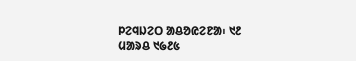ᱞᱮᱧᱡᱮᱛ ᱟᱪᱚᱭᱮᱱᱟ᱾ ᱑᱒ ᱢᱟᱨᱪ ᱑᱙᱒᱕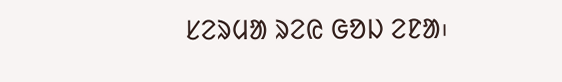ᱥᱮᱨᱢᱟ ᱨᱮᱭ ᱜᱚᱡ ᱮᱱᱟ᱾